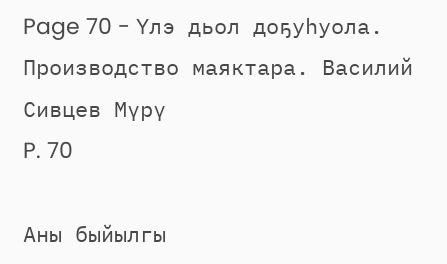Page 70 - Үлэ дьол доҕуһуола. Производство маяктара. Василий Сивцев Мүрү
P. 70

Аны быйылгы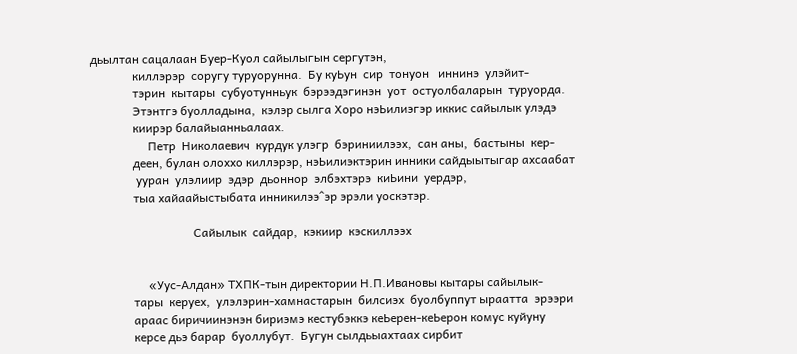дьылтан сацалаан Буер-Куол сайылыгын сергутэн,
              киллэрэр  соругу туруорунна.  Бу куЬун  сир  тонуон   иннинэ  улэйит-
              тэрин  кытары  субуотунньук  бэрээдэгинэн  уот  остуолбаларын  туруорда.
              Этэнтгэ буолладына,  кэлэр сылга Хоро нэЬилиэгэр иккис сайылык улэдэ
              киирэр балайыанньалаах.
                   Петр  Николаевич  курдук улэгр  бэриниилээх,  сан аны,  бастыны  кер-
              деен, булан олоххо киллэрэр, нэЬилиэктэрин инники сайдыытыгар ахсаабат
               ууран  улэлиир  эдэр  дьоннор  элбэхтэрэ  киЬини  уердэр,
              тыа хайаайыстыбата инникилээ^эр эрэли уоскэтэр.

                                  Сайылык  сайдар,  кэкиир  кэскиллээх


                   «Уус-Алдан» ТХПК-тын директории Н.П.Ивановы кытары сайылык-
              тары  керуех,  улэлэрин-хамнастарын  билсиэх  буолбуппут ыраатта  эрээри
              араас биричиинэнэн бириэмэ кестубэккэ кеЬерен-кеЬерон комус куйуну
              керсе дьэ барар  буоллубут.  Бугун сылдьыахтаах сирбит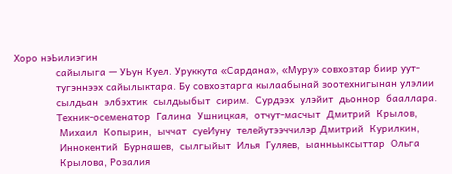Хоро нэЬилиэгин
              сайылыга — УЬун Куел. Уруккута «Сардана», «Муру» совхозтар биир уут-
              тугэннээх сайылыктара. Бу совхозтарга кылаабынай зоотехнигынан улэлии
              сылдьан  элбэхтик  сылдьыбыт  сирим.  Сурдээх  улэйит  дьоннор  бааллара.
              Техник-осеменатор  Галина  Ушницкая,  отчут-масчыт  Дмитрий  Крылов,
               Михаил  Копырин,  ыччат  суеИуну  телейутээччилэр Дмитрий  Курилкин,
               Иннокентий  Бурнашев,  сылгыйыт  Илья  Гуляев,  ыанньыксыттар  Ольга
               Крылова, Розалия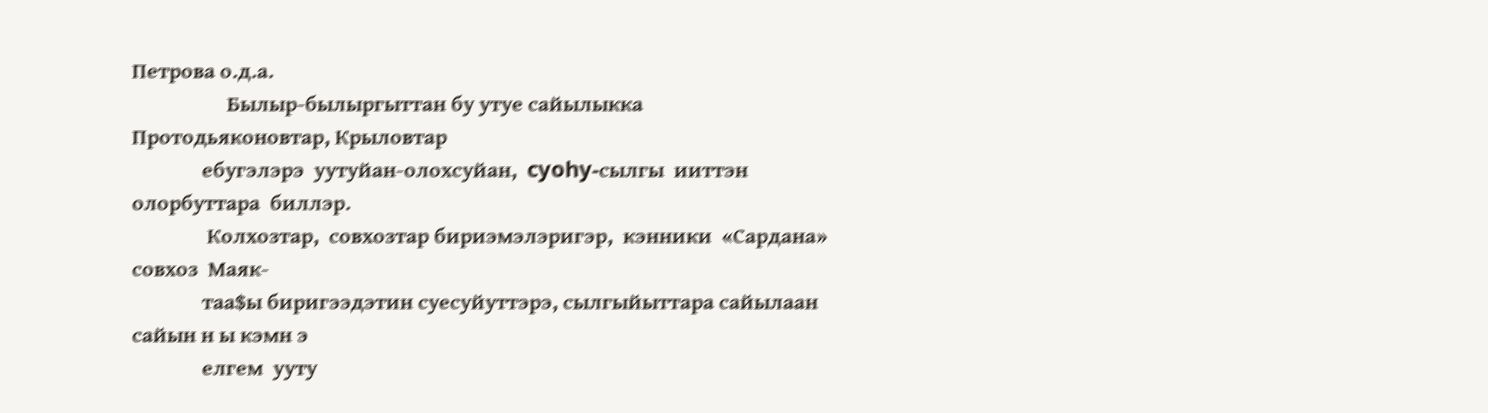Петрова о.д.а.
                   Былыр-былыргыттан бу утуе сайылыкка Протодьяконовтар, Крыловтар
              ебугэлэрэ  уутуйан-олохсуйан,  cyohy-сылгы  ииттэн  олорбуттара  биллэр.
               Колхозтар,  совхозтар бириэмэлэригэр,  кэнники  «Сардана» совхоз  Маяк-
              таа$ы биригээдэтин суесуйуттэрэ, сылгыйыттара сайылаан сайын н ы кэмн э
              елгем  ууту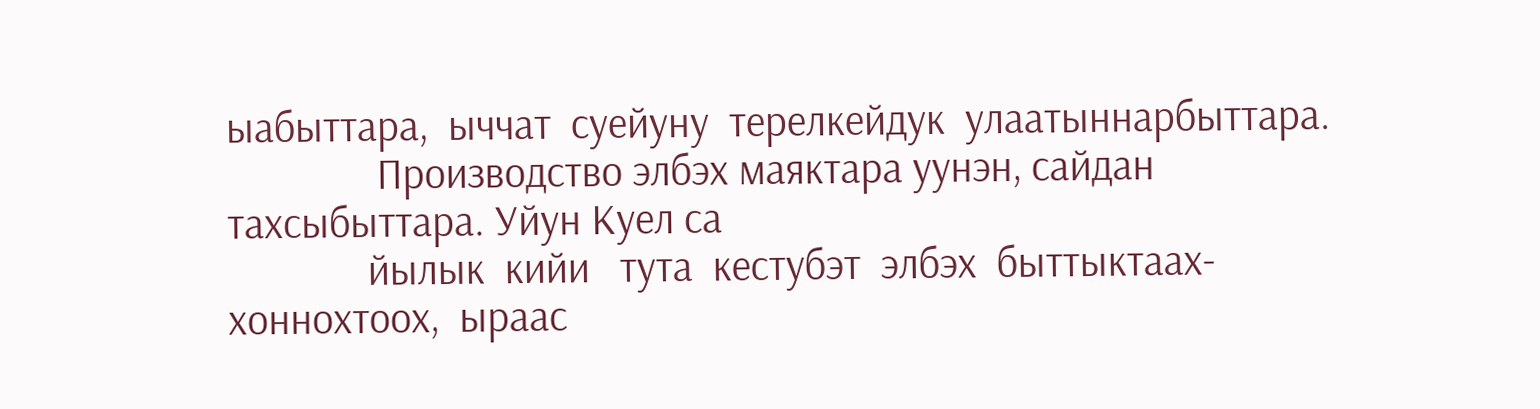ыабыттара,  ыччат  суейуну  терелкейдук  улаатыннарбыттара.
               Производство элбэх маяктара уунэн, сайдан тахсыбыттара. Уйун Куел са
              йылык  кийи   тута  кестубэт  элбэх  быттыктаах-хоннохтоох,  ыраас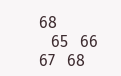68
   65   66   67   68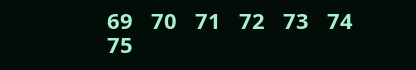69   70   71   72   73   74   75